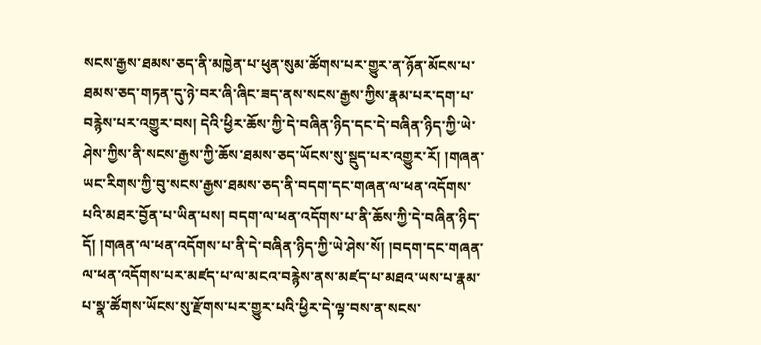སངས་རྒྱས་ཐམས་ཅད་ནི་མཁྱེན་པ་ཕུན་སུམ་ཚོགས་པར་གྱུར་ན་ཉོན་མོངས་པ་ཐམས་ཅད་གཏན་དུ་ཉེ་བར་ཞི་ཞིང་ཟད་ནས་སངས་རྒྱས་ཀྱིས་རྣམ་པར་དག་པ་བརྙེས་པར་འགྱུར་བས། དེའི་ཕྱིར་ཆོས་ཀྱི་དེ་བཞིན་ཉིད་དང་དེ་བཞིན་ཉིད་ཀྱི་ཡེ་ཤེས་ཀྱིས་ནི་སངས་རྒྱས་ཀྱི་ཆོས་ཐམས་ཅད་ཡོངས་སུ་སྡུད་པར་འགྱུར་རོ། །གཞན་ཡང་རིགས་ཀྱི་བུ་སངས་རྒྱས་ཐམས་ཅད་ནི་བདག་དང་གཞན་ལ་ཕན་འདོགས་པའི་མཐར་བྱོན་པ་ཡིན་པས། བདག་ལ་ཕན་འདོགས་པ་ནི་ཆོས་ཀྱི་དེ་བཞིན་ཉིད་དོ། །གཞན་ལ་ཕན་འདོགས་པ་ནི་དེ་བཞིན་ཉིད་ཀྱི་ཡེ་ཤེས་སོ། །བདག་དང་གཞན་ལ་ཕན་འདོགས་པར་མཛད་པ་ལ་མངའ་བརྙེས་ནས་མཛད་པ་མཐའ་ཡས་པ་རྣམ་པ་སྣ་ཚོགས་ཡོངས་སུ་རྫོགས་པར་གྱུར་པའི་ཕྱིར་དེ་ལྟ་བས་ན་སངས་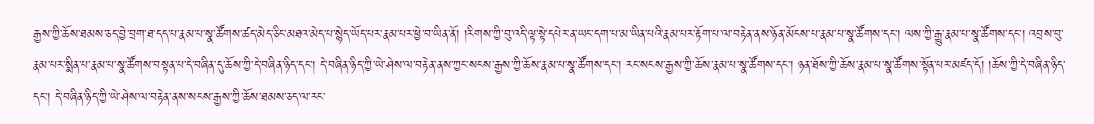རྒྱས་ཀྱི་ཆོས་ཐམས་ཅད་བྱེ་བྲག་ཐ་དད་པ་རྣམ་པ་སྣ་ཚོགས་ཚད་མེད་ཅིང་མཐའ་མེད་པ་སྙེད་ཡོད་པར་རྣམ་པར་ཕྱེ་བ་ཡིན་ནོ། །རིགས་ཀྱི་བུ་འདི་ལྟ་སྟེ་དཔེར་ན་ཡང་དག་པ་མ་ཡིན་པའི་རྣམ་པར་རྟོག་པ་ལ་བརྟེན་ནས་ཉོན་མོངས་པ་རྣམ་པ་སྣ་ཚོགས་དང་། ལས་ཀྱི་རྒྱུ་རྣམ་པ་སྣ་ཚོགས་དང་། འབྲས་བུ་རྣམ་པར་སྨིན་པ་རྣམ་པ་སྣ་ཚོགས་བསྟན་པ་དེ་བཞིན་དུ་ཆོས་ཀྱི་དེ་བཞིན་ཉིད་དང་། དེ་བཞིན་ཉིད་ཀྱི་ཡེ་ཤེས་ལ་བརྟེན་ནས་ཀྱང་སངས་རྒྱས་ཀྱི་ཆོས་རྣམ་པ་སྣ་ཚོགས་དང་། རང་སངས་རྒྱས་ཀྱི་ཆོས་རྣམ་པ་སྣ་ཚོགས་དང་། ཉན་ཐོས་ཀྱི་ཆོས་རྣམ་པ་སྣ་ཚོགས་སྟོན་པར་མཛད་དོ། །ཆོས་ཀྱི་དེ་བཞིན་ཉིད་དང་། དེ་བཞིན་ཉིད་ཀྱི་ཡེ་ཤེས་ལ་བརྟེན་ནས་སངས་རྒྱས་ཀྱི་ཆོས་ཐམས་ཅད་ལ་རང་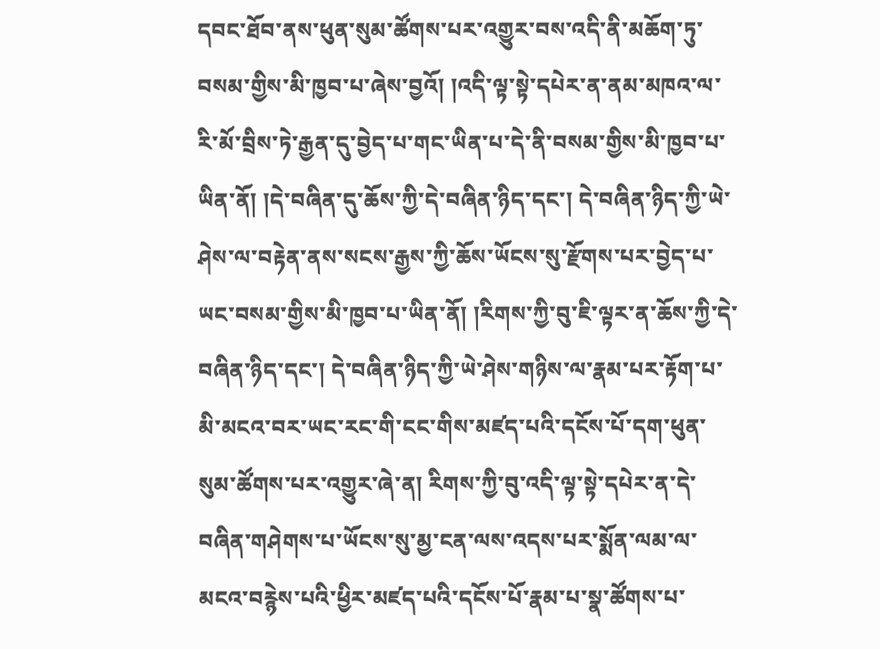དབང་ཐོབ་ནས་ཕུན་སུམ་ཚོགས་པར་འགྱུར་བས་འདི་ནི་མཆོག་ཏུ་བསམ་གྱིས་མི་ཁྱབ་པ་ཞེས་བྱའོ། །འདི་ལྟ་སྟེ་དཔེར་ན་ནམ་མཁའ་ལ་རི་མོ་བྲིས་ཏེ་རྒྱན་དུ་བྱེད་པ་གང་ཡིན་པ་དེ་ནི་བསམ་གྱིས་མི་ཁྱབ་པ་ཡིན་ནོ། །དེ་བཞིན་དུ་ཆོས་ཀྱི་དེ་བཞིན་ཉིད་དང་། དེ་བཞིན་ཉིད་ཀྱི་ཡེ་ཤེས་ལ་བརྟེན་ནས་སངས་རྒྱས་ཀྱི་ཆོས་ཡོངས་སུ་རྫོགས་པར་བྱེད་པ་ཡང་བསམ་གྱིས་མི་ཁྱབ་པ་ཡིན་ནོ། །རིགས་ཀྱི་བུ་ཇི་ལྟར་ན་ཆོས་ཀྱི་དེ་བཞིན་ཉིད་དང་། དེ་བཞིན་ཉིད་ཀྱི་ཡེ་ཤེས་གཉིས་ལ་རྣམ་པར་རྟོག་པ་མི་མངའ་བར་ཡང་རང་གི་ངང་གིས་མཛད་པའི་དངོས་པོ་དག་ཕུན་སུམ་ཚོགས་པར་འགྱུར་ཞེ་ན། རིགས་ཀྱི་བུ་འདི་ལྟ་སྟེ་དཔེར་ན་དེ་བཞིན་གཤེགས་པ་ཡོངས་སུ་མྱ་ངན་ལས་འདས་པར་སྨོན་ལམ་ལ་མངའ་བརྙེས་པའི་ཕྱིར་མཛད་པའི་དངོས་པོ་རྣམ་པ་སྣ་ཚོགས་པ་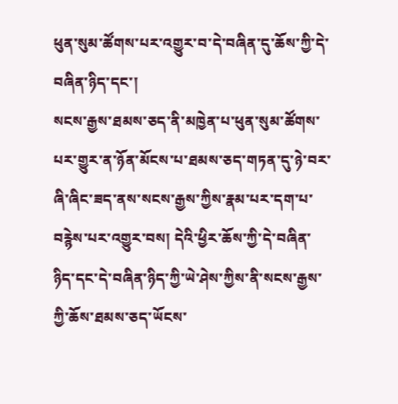ཕུན་སུམ་ཚོགས་པར་འགྱུར་བ་དེ་བཞིན་དུ་ཆོས་ཀྱི་དེ་བཞིན་ཉིད་དང་།
སངས་རྒྱས་ཐམས་ཅད་ནི་མཁྱེན་པ་ཕུན་སུམ་ཚོགས་པར་གྱུར་ན་ཉོན་མོངས་པ་ཐམས་ཅད་གཏན་དུ་ཉེ་བར་ཞི་ཞིང་ཟད་ནས་སངས་རྒྱས་ཀྱིས་རྣམ་པར་དག་པ་བརྙེས་པར་འགྱུར་བས། དེའི་ཕྱིར་ཆོས་ཀྱི་དེ་བཞིན་ཉིད་དང་དེ་བཞིན་ཉིད་ཀྱི་ཡེ་ཤེས་ཀྱིས་ནི་སངས་རྒྱས་ཀྱི་ཆོས་ཐམས་ཅད་ཡོངས་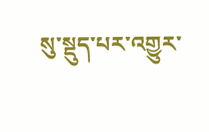སུ་སྡུད་པར་འགྱུར་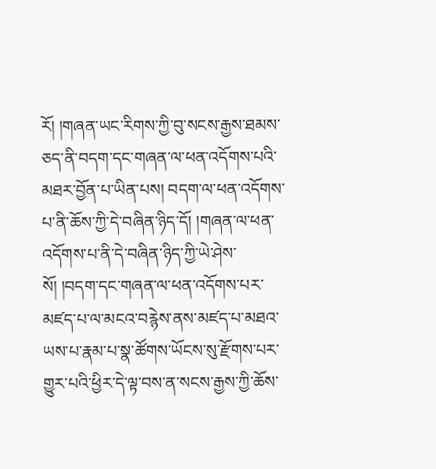རོ། །གཞན་ཡང་རིགས་ཀྱི་བུ་སངས་རྒྱས་ཐམས་ཅད་ནི་བདག་དང་གཞན་ལ་ཕན་འདོགས་པའི་མཐར་བྱོན་པ་ཡིན་པས། བདག་ལ་ཕན་འདོགས་པ་ནི་ཆོས་ཀྱི་དེ་བཞིན་ཉིད་དོ། །གཞན་ལ་ཕན་འདོགས་པ་ནི་དེ་བཞིན་ཉིད་ཀྱི་ཡེ་ཤེས་སོ། །བདག་དང་གཞན་ལ་ཕན་འདོགས་པར་མཛད་པ་ལ་མངའ་བརྙེས་ནས་མཛད་པ་མཐའ་ཡས་པ་རྣམ་པ་སྣ་ཚོགས་ཡོངས་སུ་རྫོགས་པར་གྱུར་པའི་ཕྱིར་དེ་ལྟ་བས་ན་སངས་རྒྱས་ཀྱི་ཆོས་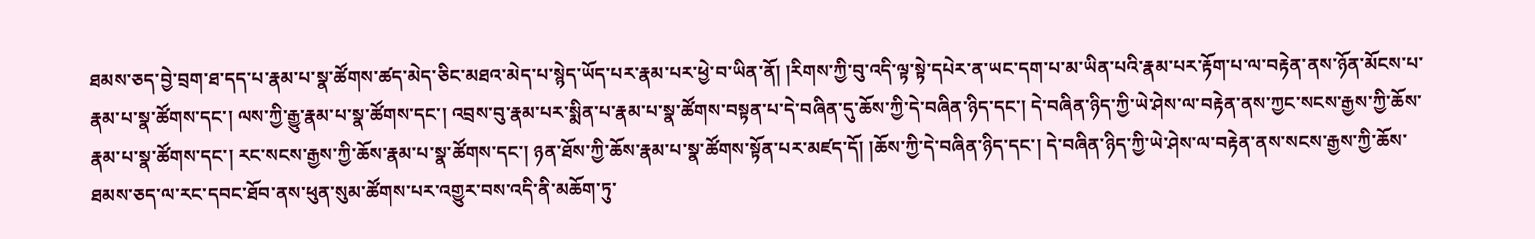ཐམས་ཅད་བྱེ་བྲག་ཐ་དད་པ་རྣམ་པ་སྣ་ཚོགས་ཚད་མེད་ཅིང་མཐའ་མེད་པ་སྙེད་ཡོད་པར་རྣམ་པར་ཕྱེ་བ་ཡིན་ནོ། །རིགས་ཀྱི་བུ་འདི་ལྟ་སྟེ་དཔེར་ན་ཡང་དག་པ་མ་ཡིན་པའི་རྣམ་པར་རྟོག་པ་ལ་བརྟེན་ནས་ཉོན་མོངས་པ་རྣམ་པ་སྣ་ཚོགས་དང་། ལས་ཀྱི་རྒྱུ་རྣམ་པ་སྣ་ཚོགས་དང་། འབྲས་བུ་རྣམ་པར་སྨིན་པ་རྣམ་པ་སྣ་ཚོགས་བསྟན་པ་དེ་བཞིན་དུ་ཆོས་ཀྱི་དེ་བཞིན་ཉིད་དང་། དེ་བཞིན་ཉིད་ཀྱི་ཡེ་ཤེས་ལ་བརྟེན་ནས་ཀྱང་སངས་རྒྱས་ཀྱི་ཆོས་རྣམ་པ་སྣ་ཚོགས་དང་། རང་སངས་རྒྱས་ཀྱི་ཆོས་རྣམ་པ་སྣ་ཚོགས་དང་། ཉན་ཐོས་ཀྱི་ཆོས་རྣམ་པ་སྣ་ཚོགས་སྟོན་པར་མཛད་དོ། །ཆོས་ཀྱི་དེ་བཞིན་ཉིད་དང་། དེ་བཞིན་ཉིད་ཀྱི་ཡེ་ཤེས་ལ་བརྟེན་ནས་སངས་རྒྱས་ཀྱི་ཆོས་ཐམས་ཅད་ལ་རང་དབང་ཐོབ་ནས་ཕུན་སུམ་ཚོགས་པར་འགྱུར་བས་འདི་ནི་མཆོག་ཏུ་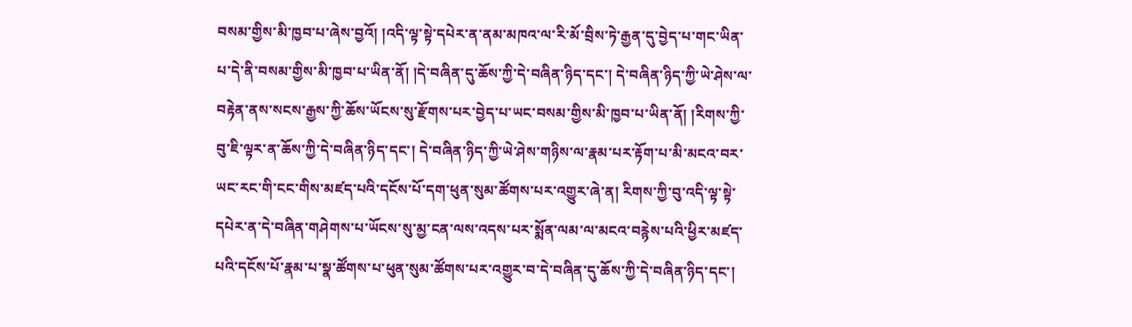བསམ་གྱིས་མི་ཁྱབ་པ་ཞེས་བྱའོ། །འདི་ལྟ་སྟེ་དཔེར་ན་ནམ་མཁའ་ལ་རི་མོ་བྲིས་ཏེ་རྒྱན་དུ་བྱེད་པ་གང་ཡིན་པ་དེ་ནི་བསམ་གྱིས་མི་ཁྱབ་པ་ཡིན་ནོ། །དེ་བཞིན་དུ་ཆོས་ཀྱི་དེ་བཞིན་ཉིད་དང་། དེ་བཞིན་ཉིད་ཀྱི་ཡེ་ཤེས་ལ་བརྟེན་ནས་སངས་རྒྱས་ཀྱི་ཆོས་ཡོངས་སུ་རྫོགས་པར་བྱེད་པ་ཡང་བསམ་གྱིས་མི་ཁྱབ་པ་ཡིན་ནོ། །རིགས་ཀྱི་བུ་ཇི་ལྟར་ན་ཆོས་ཀྱི་དེ་བཞིན་ཉིད་དང་། དེ་བཞིན་ཉིད་ཀྱི་ཡེ་ཤེས་གཉིས་ལ་རྣམ་པར་རྟོག་པ་མི་མངའ་བར་ཡང་རང་གི་ངང་གིས་མཛད་པའི་དངོས་པོ་དག་ཕུན་སུམ་ཚོགས་པར་འགྱུར་ཞེ་ན། རིགས་ཀྱི་བུ་འདི་ལྟ་སྟེ་དཔེར་ན་དེ་བཞིན་གཤེགས་པ་ཡོངས་སུ་མྱ་ངན་ལས་འདས་པར་སྨོན་ལམ་ལ་མངའ་བརྙེས་པའི་ཕྱིར་མཛད་པའི་དངོས་པོ་རྣམ་པ་སྣ་ཚོགས་པ་ཕུན་སུམ་ཚོགས་པར་འགྱུར་བ་དེ་བཞིན་དུ་ཆོས་ཀྱི་དེ་བཞིན་ཉིད་དང་།